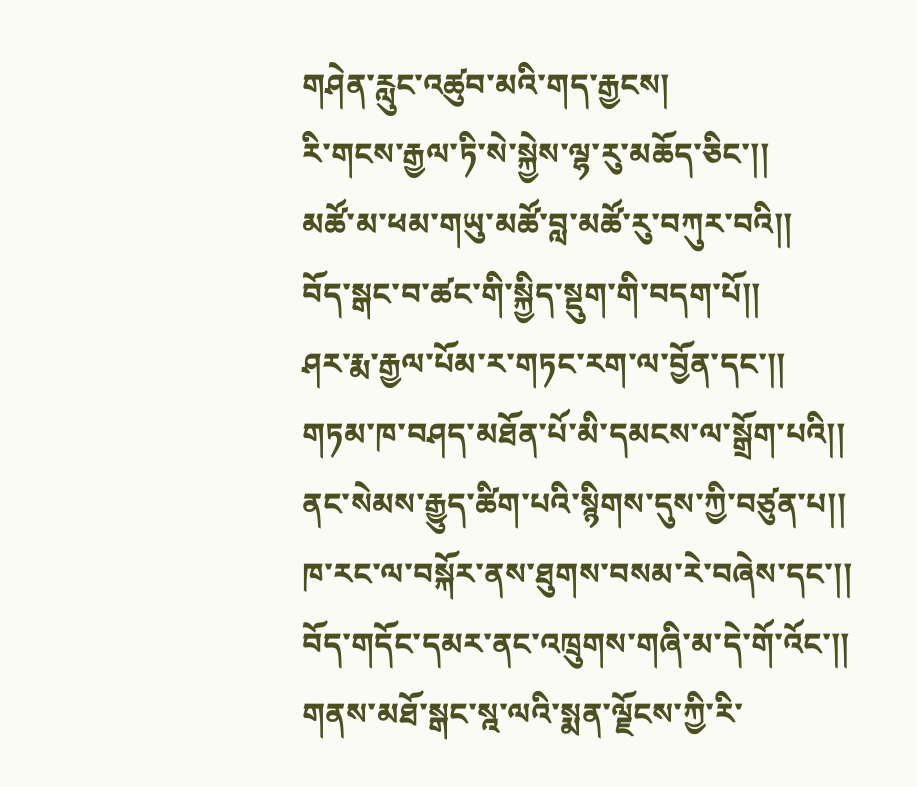གཤེན་རླུང་འཚུབ་མའི་གད་རྒྱངས།
རི་གངས་རྒྱལ་ཏི་སེ་སྐྱེས་ལྷ་རུ་མཆོད་ཅིང་།།
མཚོ་མ་ཕམ་གཡུ་མཚོ་བླ་མཚོ་རུ་བཀུར་བའི།།
བོད་སྒང་བ་ཚང་གི་སྐྱིད་སྡུག་གི་བདག་པོ།།
ཤར་རྨ་རྒྱལ་པོམ་ར་གཏང་རག་ལ་བྱོན་དང་།།
གཏམ་ཁ་བཤད་མཐོན་པོ་མི་དམངས་ལ་སྒྲོག་པའི།།
ནང་སེམས་རྒྱུད་ཚིག་པའི་སྙིགས་དུས་ཀྱི་བཙུན་པ།།
ཁ་རང་ལ་བསྐོར་ནས་ཐུགས་བསམ་རེ་བཞེས་དང་།།
བོད་གདོང་དམར་ནང་འཁྲུགས་གཞི་མ་དེ་གོ་འོང་།།
གནས་མཐོ་སྒང་སྰ་ལའི་སྨན་ལྗོངས་ཀྱི་རི་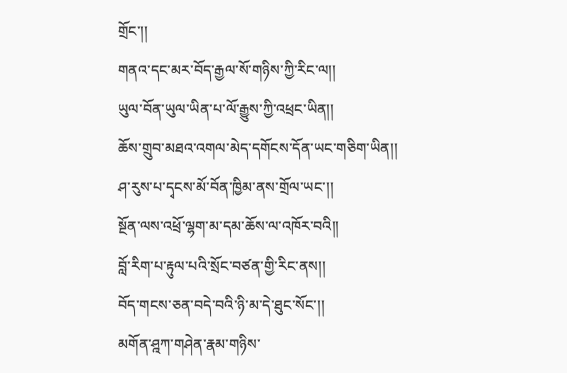གྲོང་།།
གནའ་དང་མར་བོད་རྒྱལ་སོ་གཉིས་ཀྱི་རིང་ལ།།
ཡུལ་བོན་ཡུལ་ཡིན་པ་ལོ་རྒྱུས་ཀྱི་འཕྲང་ཡིན།།
ཆོས་གྲུབ་མཐའ་འགལ་མེད་དགོངས་དོན་ཡང་གཅིག་ཡིན།།
ཤ་རུས་པ་དྭངས་མོ་བོན་ཁྱིམ་ནས་གྲོལ་ཡང་།།
སྔོན་ལས་འཕྲོ་ལྷག་མ་དམ་ཆོས་ལ་འཁོར་བའི།།
བློ་རིག་པ་རྟུལ་པའི་སྲོང་བཙན་གྱི་རིང་ནས།།
བོད་གངས་ཅན་བདེ་བའི་ཉི་མ་དེ་ཐུང་སོང་།།
མགོན་ཤྰཀ་གཤེན་རྣམ་གཉིས་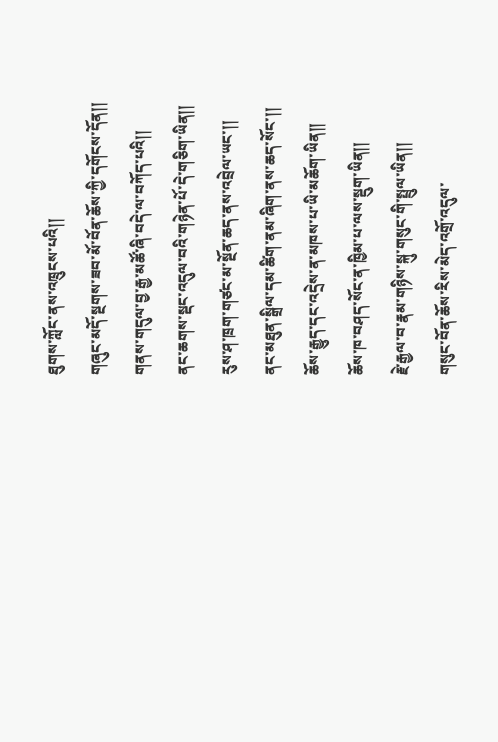ཐུགས་ཀློང་ནས་འཁྲུངས་པའི།།
གཞུང་མདོ་སྔགས་ཟབ་མོ་བོན་ཆོས་ཀྱི་དགོངས་དོན།།
གནས་གདུལ་བྱ་རྒྱ་མཚོ་ཞི་བདེ་ལ་བཀོད་པའི།།
ནང་ཆགས་སྡང་འདུལ་བའི་གཉེན་པོ་དེ་གཅིག་ཡིན།།
རུས་ཤ་ཁྲག་གཙང་མ་སྔོན་ཆད་ནས་འབྲེལ་ཡང་།།
ནང་མཐུན་སྒྲིལ་དམ་ཚིག་ནམ་ཞིག་ནས་ཆད་སོང་།།
ཆོས་རྒྱུད་དང་འདྲེས་ན་མཁས་པ་ཡི་མཆོག་ཡིན།།
ཆོས་ཁ་བཤད་སོང་ན་ཁྱིམ་པ་ལས་སྡུག་ཡིན།།
རྗེ་རྒྱལ་བ་རྣམ་གཉིས་སྐུ་གསུང་གི་སྤྲུལ་ཡིན།།
གསུང་བོན་ཆོས་རིས་མེད་འགྲོ་འདུལ་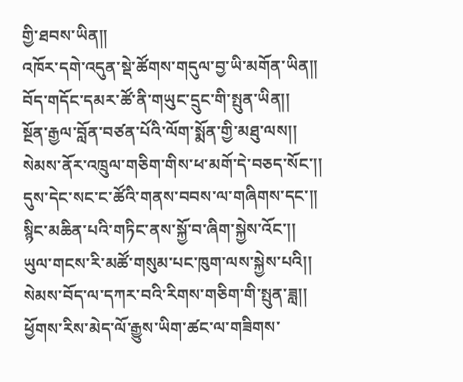གྱི་ཐབས་ཡིན།།
འཁོར་དགེ་འདུན་སྡེ་ཚོགས་གདུལ་བྱ་ཡི་མགོན་ཡིན།།
བོད་གདོང་དམར་ཚོ་ནི་གཡུང་དྲུང་གི་སྤུན་ཡིན།།
སྔོན་རྒྱལ་བློན་བཙན་པོའི་ལོག་སྨོན་གྱི་མཐུ་ལས།།
སེམས་ནོར་འཁྲུལ་གཅིག་གིས་ཕ་མགོ་དེ་བཅད་སོང་།།
དུས་དེང་སང་ང་ཚོའི་གནས་བབས་ལ་གཞིགས་དང་།།
སྙིང་མཆིན་པའི་གཏིང་ནས་སྐྱོ་བ་ཞིག་སྐྱེས་འོང་།།
ཡུལ་གངས་རི་མཚོ་གསུམ་པང་ཁུག་ལས་སྐྱེས་པའི།།
སེམས་བོད་ལ་དཀར་བའི་རིགས་གཅིག་གི་སྤུན་ཟླ།།
ཕྱོགས་རིས་མེད་ལོ་རྒྱུས་ཡིག་ཚང་ལ་གཟིགས་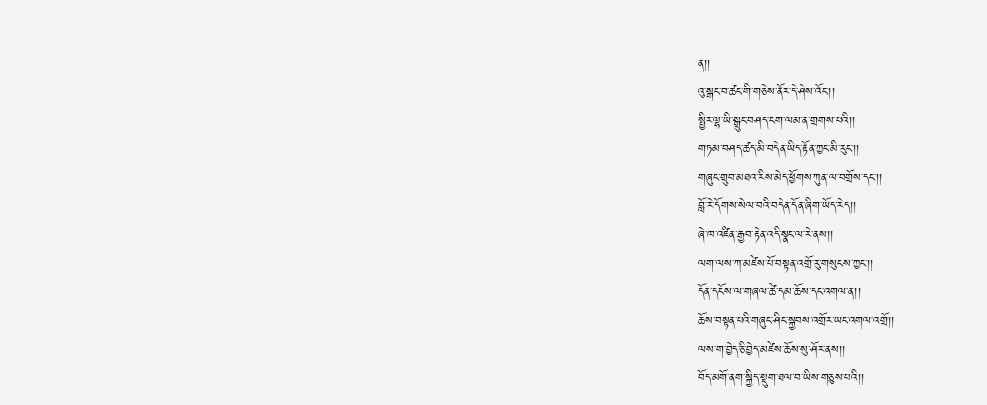ན།།
འུ་སྒང་བ་ཚང་གི་གཅེས་ནོར་དེ་ཤེས་འོང་།།
སྤྱིར་ལྷ་ཡི་སྒྲུང་བཤད་ངག་ལམ་ན་གྲགས་པའི།།
གཏམ་བཤད་ཚད་མི་བདེན་ཡིད་རྟོན་ཀྱང་མི་རུང་།།
གཞུང་གྲུབ་མཐའ་རིས་མེད་ཕྱོགས་ཀུན་ལ་བགྲོས་དང་།།
བློ་རེ་དོགས་སེལ་བའི་བདེན་དོན་ཞིག་ཡོད་རེད།།
ཞེ་ཁ་འཛིན་རྒྱབ་རྟེན་འདི་སྣང་ལ་རེ་ནས།།
ལག་ལས་ཀ་མཛེས་པོ་བསྟན་འགྲོ་རུ་གསུངས་ཀྱང་།།
དོན་དངོས་ལ་གཞལ་ཚེ་དམ་ཆོས་དང་འགལ་ན།།
ཆོས་བསྟན་པའི་གཞུང་ཤིང་སྐྱབས་འགྲོར་ཡང་འགལ་འགྲོ།།
ལས་ག་བྱེད་ཅི་བྱེད་མཛེས་ཆོས་སུ་ཤོར་ནས།།
བོད་མགོ་ནག་སྐྱིད་སྡུག་ཐལ་བ་ཡིས་གཅུས་པའི།།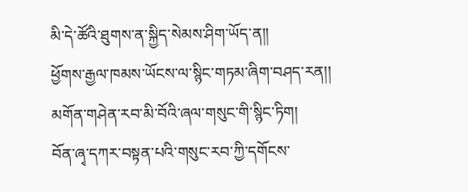མི་དེ་ཚོའི་ཐུགས་ན་སྐྱིད་སེམས་ཤིག་ཡོད་ན།།
ཕྱོགས་རྒྱལ་ཁམས་ཡོངས་ལ་སྙིང་གཏམ་ཞིག་བཤད་རན།།
མགོན་གཤེན་རབ་མི་བོའི་ཞལ་གསུང་གི་སྙིང་ཏིག།
བོན་ཞྭ་དཀར་བསྟན་པའི་གསུང་རབ་ཀྱི་དགོངས་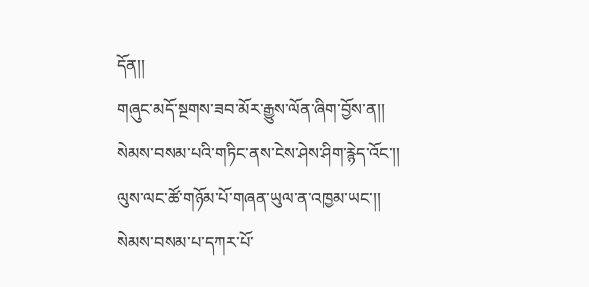དོན།།
གཞུང་མདོ་སྔགས་ཟབ་མོར་རྒྱུས་ལོན་ཞིག་བྱོས་ན།།
སེམས་བསམ་པའི་གཏིང་ནས་ངེས་ཤེས་ཤིག་རྙེད་འོང་།།
ལུས་ལང་ཚོ་གཉོམ་པོ་གཞན་ཡུལ་ན་འཁྱམ་ཡང་།།
སེམས་བསམ་པ་དཀར་པོ་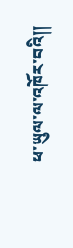ཕ་ཡུལ་ལ་འཁོར་བའི།།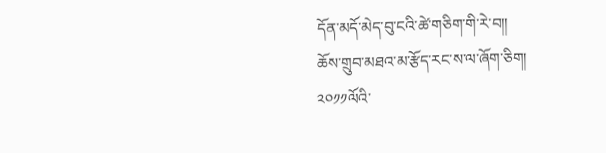དོན་མདོ་མེད་བུ་ངའི་ཚེ་གཅིག་གི་རེ་བ།།
ཆོས་གྲུབ་མཐའ་མ་རྩོད་རང་ས་ལ་ཞོག་ཅིག།
༢༠༡༡ལོའི་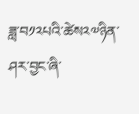ཟླ་བ༡༢པའི་ཚེས༢༧ཉིན་ཤར་བྱང་ཞི་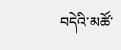བདེའི་མཚོ་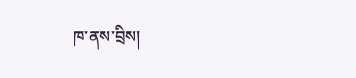ཁ་ནས་བྲིས།